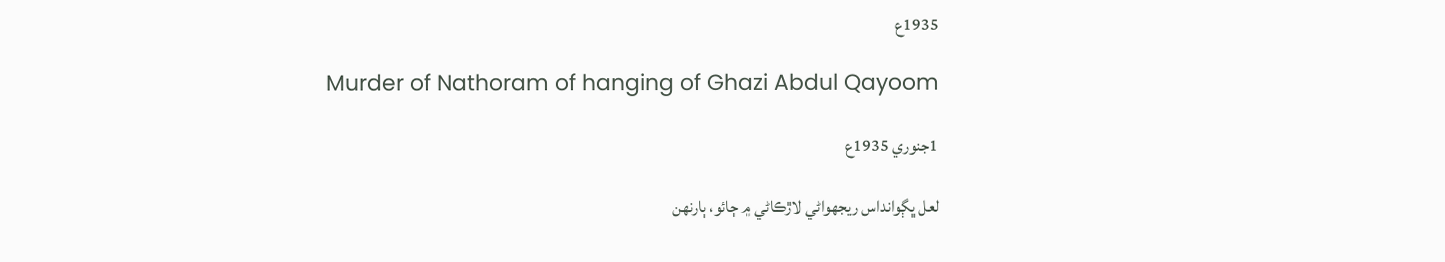1935ع

Murder of Nathoram of hanging of Ghazi Abdul Qayoom

1جنوري 1935ع

لعل ڀڳوانداس ريجهواڻي لاڙڪاڻي ۾ ڄائو، ٻارنهن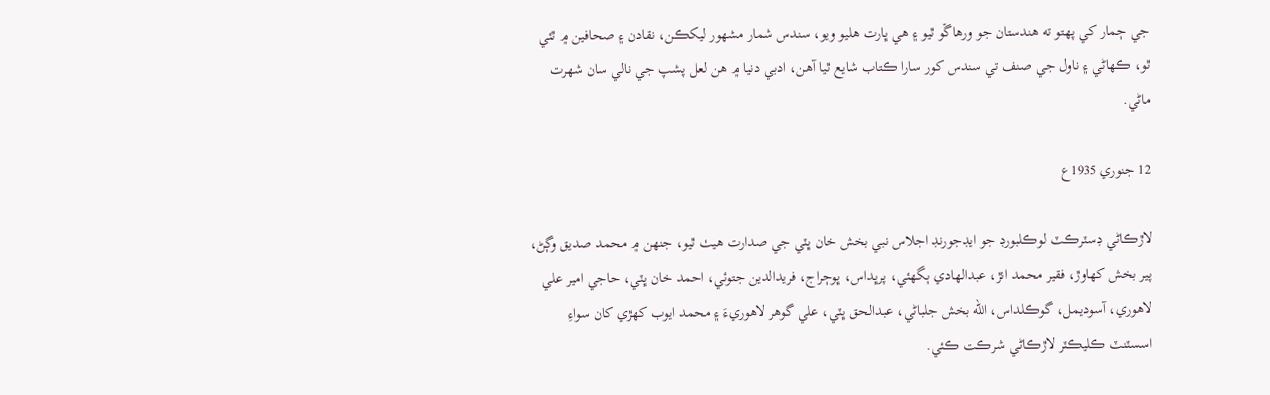جي ڄمار کي پهتو ته هندستان جو ورهاڱو ٿيو ۽ هي ڀارت هليو ويو، سندس شمار مشهور ليکڪن، نقادن ۽ صحافين ۾ ٿئي ٿو، ڪهاڻي ۽ ناول جي صنف تي سندس کور سارا ڪتاب شايع ٿيا آهن، ادبي دنيا ۾ هن لعل پشپ جي نالي سان شهرت ماڻي.

12 جنوري 1935ع

لاڙڪاڻي ڊسٽرڪٽ لوڪلبورڊ جو ايڊجورنڊ اجلاس نبي بخش خان ڀٽي جي صدارت هيٺ ٿيو، جنهن ۾ محمد صديق وڳڻ، پير بخش کهاوڙ، فقير محمد انڙ، عبدالهادي ٻگهئي، پرڀداس، ڀوڄراج، فريدالدين جتوئي، احمد خان ڀٽي، حاجي امير علي لاهوري، آسوديمل، گوڪلداس، الله بخش جلباڻي، عبدالحق ڀٽي، علي گوهر لاهوريءَ ۽ محمد ايوب کهڙي کان سواءِ اسسٽنٽ ڪليڪٽر لاڙڪاڻي شرڪت ڪئي.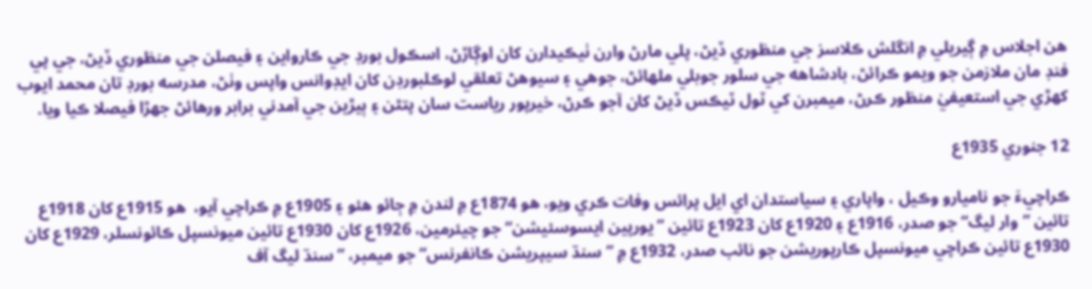هن اجلاس ۾ ڳيريلي ۾ انگلش ڪلاسز جي منظوري ڏيڻ، پلي مارڻ وارن ٺيڪيدارن کان اوڳاڙڻ، اسڪول بورڊ جي ڪارواين ۽ فيصلن جي منظوري ڏيڻ، جي پي فنڊ مان ملازمن جو ويمو ڪرائڻ، بادشاهه جي سلور جوبلي ملهائڻ، جوهي ۽ سيوهڻ تعلقي لوڪلبورڊن کان ايڊوانس واپس وٺڻ، مدرسه بورڊ تان محمد ايوب کهڙي جي استعيفيٰ منظور ڪرڻ، ميمبرن کي ٽول ٽيڪس ڏيڻ کان آجو ڪرڻ، خيرپور رياست سان پتڻن ۽ ٻيڙين جي آمدني برابر ورهائڻ جهڙا فيصلا ڪيا ويا.

12 جنوري 1935ع

ڪراچيءَ جو ناميارو وڪيل ، واپاري ۽ سياستدان اي ايل پرائس وفات ڪري ويو، هو 1874ع ۾ لندن ۾ ڄائو هئو ۽ 1905ع ۾ ڪراچي آيو،  هو 1915ع کان 1918ع تائين ”وار ليگ“ جو صدر، 1916ع ۽ 1920ع کان 1923ع تائين ”يورپين ايسوسئيشن“ جو چيئرمين، 1926ع کان 1930ع تائين ميونسپل ڪائونسلر، 1929ع کان 1930ع تائين ڪراچي ميونسپل ڪارپوريشن جو نائب صدر، 1932ع ۾ ”سنڌ سيپريشن ڪانفرنس“ جو ميمبر، ”سنڌ ليگ آف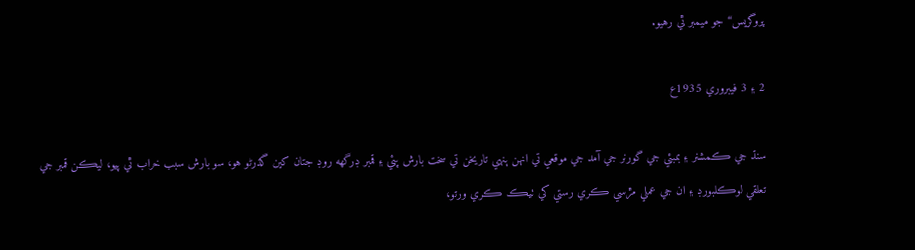پروگريس“ جو ميمبر ٿي رهيو.

2 ۽ 3 فيبروري 1935ع

سنڌ جي ڪمشنر ۽ بمبئي جي گورنر جي آمد جي موقعي تي انهن ٻنهي تاريخن تي سخت بارش پئي ۽ قمبر ڊرگهه روڊ جتان کين گذرڻو هو، سو بارش سبب خراب ٿي پيو، ليڪن قمبر جي تعلقي لوڪلبورڊ ۽ ان جي عملي مڙسي ڪري رستي کي ٺيڪ ڪري ورتو،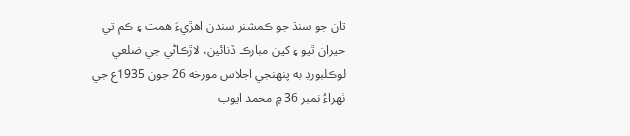تان جو سنڌ جو ڪمشنر سندن اهڙيءَ همت ۽ ڪم تي حيران ٿيو ۽ کين مبارڪ ڏنائين، لاڙڪاڻي جي ضلعي لوڪلبورڊ به پنهنجي اجلاس مورخه 26 جون 1935ع جي ٺهراءُ نمبر 36 ۾ محمد ايوب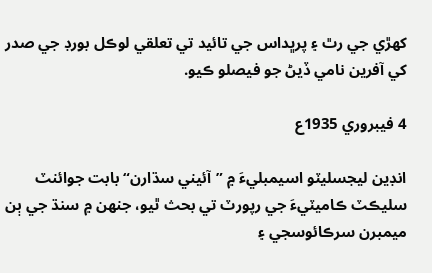کهڙي جي رٿ ۽ پرڀداس جي تائيد تي تعلقي لوڪل بورڊ جي صدر کي آفرين نامي ڏيڻ جو فيصلو ڪيو.

4 فيبروري 1935ع

انڊين ليجسليٽو اسيمبليءَ ۾ ”آئيني سڌارن“ بابت جوائنٽ سليڪٽ ڪاميٽيءَ جي رپورٽ تي بحث ٿيو، جنهن ۾ سنڌ جي ٻن ميمبرن سرڪائوسجي ۽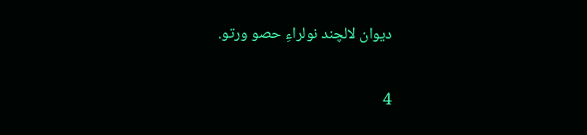ديوان لالچند نولراءِ حصو ورتو.

4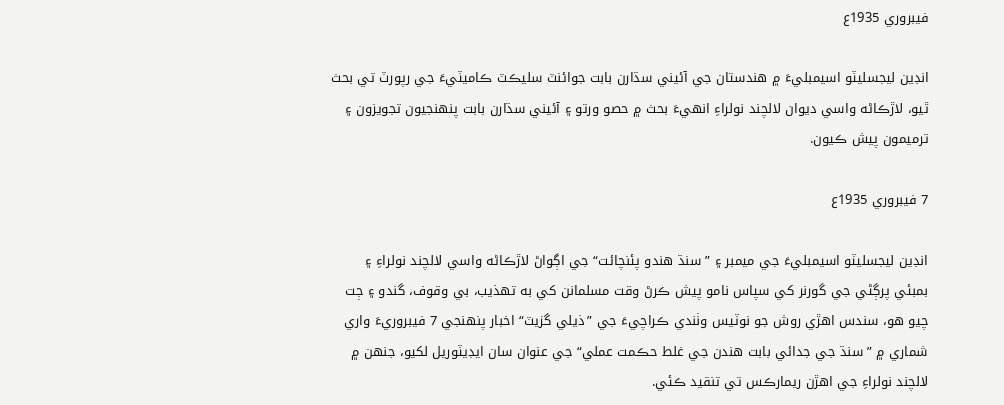فيبروري 1935ع

انڊين ليجسليٽو اسيمبليءَ ۾ هندستان جي آئيني سڌارن بابت جوائنٽ سليڪٽ ڪاميٽيءَ جي رپورٽ تي بحث ٿيو، لاڙڪاڻه واسي ديوان لالچند نولراءِ انهيءَ بحث ۾ حصو ورتو ۽ آئيني سڌارن بابت پنهنجيون تجويزون ۽ ترميمون پيش ڪيون.

7 فيبروري 1935ع

انڊين ليجسليٽو اسيمبليءَ جي ميمبر ۽ ”سنڌ هندو پئنچائت“ جي اڳواڻ لاڙڪاڻه واسي لالچند نولراءِ ۽ بمبئي پرڳڻي جي گورنر کي سپاس نامو پيش ڪرڻ وقت مسلمانن کي به تهذيب، بي وقوف، گندو ۽ ڄت چيو هو، سندس اهڙي روش جو نوٽيس وٺندي ڪراچيءَ جي ”ذيلي گزيٽ“ اخبار پنهنجي 7 فيبروريءَ واري شماري ۾ ”سنڌ جي جدائي بابت هندن جي غلط حڪمت عملي“ جي عنوان سان ايڊيٽوريل لکيو، جنهن ۾ لالچند نولراءِ جي اهڙن ريمارڪس تي تنقيد ڪئي.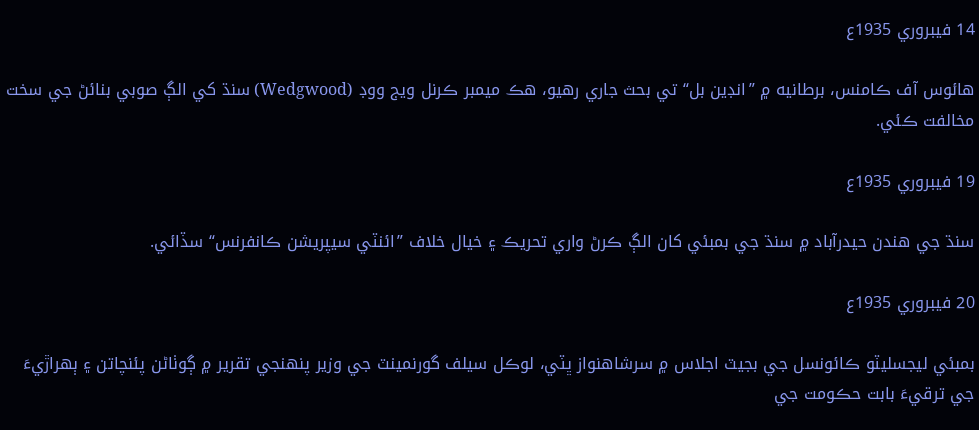14 فيبروري 1935ع

هائوس آف ڪامنس، برطانيه ۾ ”انڊين بل“ تي بحث جاري رهيو، هڪ ميمبر ڪرنل ويج ووڊ (Wedgwood) سنڌ کي الڳ صوبي بنائڻ جي سخت مخالفت ڪئي.

19 فيبروري 1935ع

سنڌ جي هندن حيدرآباد ۾ سنڌ جي بمبئي کان الڳ ڪرڻ واري تحريڪ ۽ خيال خلاف ”ائنٽي سيپريشن ڪانفرنس“ سڏائي.

20 فيبروري 1935ع

بمبئي ليجسليٽو ڪائونسل جي بجيٽ اجلاس ۾ سرشاهنواز ڀٽي، لوڪل سيلف گورنمينٽ جي وزير پنهنجي تقرير ۾ ڳوٺاڻن پئنچاتن ۽ ٻهراڙيءَ جي ترقيءَ بابت حڪومت جي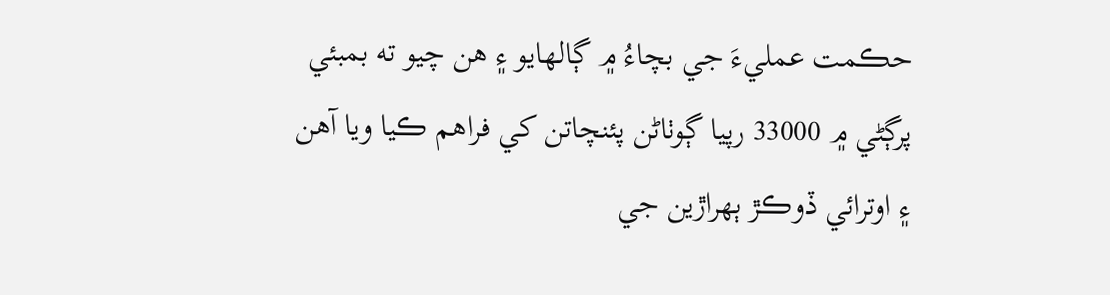حڪمت عمليءَ جي بچاءُ ۾ ڳالهايو ۽ هن چيو ته بمبئي پرڳڻي ۾ 33000 رپيا ڳوٺاڻن پئنچاتن کي فراهم ڪيا ويا آهن ۽ اوترائي ڏوڪڙ ٻهراڙين جي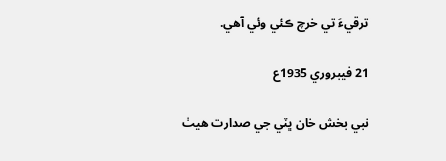ترقيءَ تي خرچ ڪئي وئي آهي.

21 فيبروري 1935ع

نبي بخش خان ڀٽي جي صدارت هيٺ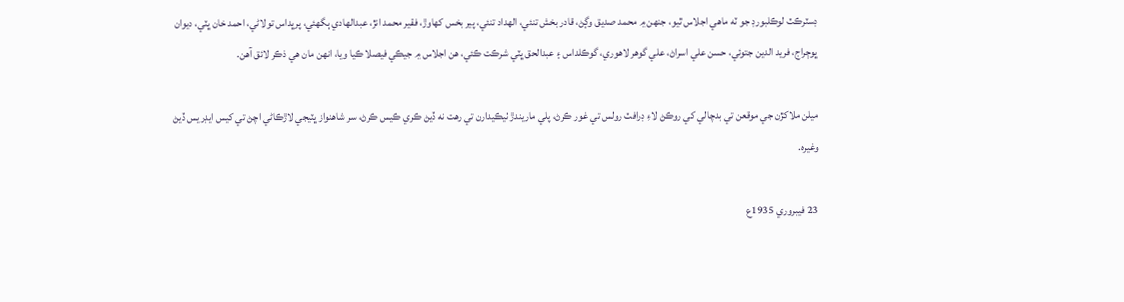ڊسٽرڪٽ لوڪلبورڊ جو ٽه ماهي اجلاس ٿيو، جنهن ۾ محمد صديق وڳڻ، قادر بخش تنئي، الهداد تنئي، پير بخس کهاوڙ، فقير محمد انڙ، عبدالهادي ٻگهئي، پرڀداس تولاڻي، احمد خان ڀٽي، ديوان ڀوڄراج، فريد الدين جتوئي، حسن علي اسراڻ، علي گوهر لاهوري، گوڪلداس ۽ عبدالحق ڀٽي شرڪت ڪئي، هن اجلاس ۾ جيڪي فيصلا ڪيا ويا، انهن مان هي ذڪر لائق آهن.

ميلن ملاکڙن جي موقعن تي بدچالي کي روڪڻ لاءِ ڊرافٽ رولس تي غور ڪرڻ، پلي ماريندڙ ٺيڪيدارن تي رهت نه ڏيڻ ڪري ڪيس ڪرڻ، سر شاهنواز ڀٽيجي لاڙڪاڻي اچڻ تي کيس ايڊريس ڏيڻ وغيره.

23 فيبروري 1935ع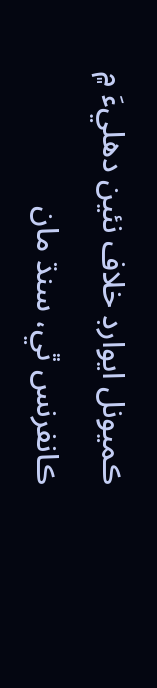ڪميونل ايوارڊ خلاف نئين دهليءَ ۾ ڪانفرنس ٿي، سنڌ مان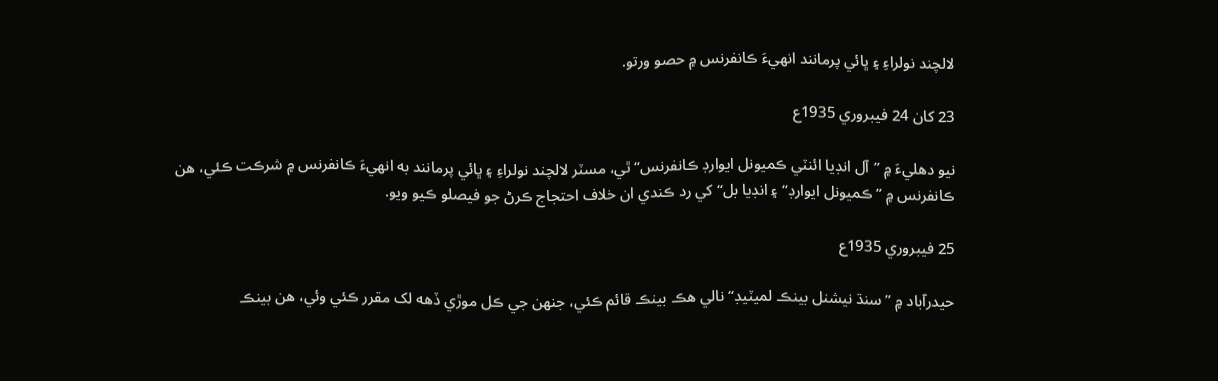لالچند نولراءِ ۽ ڀائي پرمانند انهيءَ ڪانفرنس ۾ حصو ورتو.

23 کان 24 فيبروري 1935ع

نيو دهليءَ ۾ ”آل انڊيا ائنٽي ڪميونل ايوارڊ ڪانفرنس“ ٿي، مسٽر لالچند نولراءِ ۽ ڀائي پرمانند به انهيءَ ڪانفرنس ۾ شرڪت ڪئي، هن ڪانفرنس ۾ ”ڪميونل ايوارڊ“ ۽ انڊيا بل“ کي رد ڪندي ان خلاف احتجاج ڪرڻ جو فيصلو ڪيو ويو.

25 فيبروري 1935ع

حيدرآباد ۾ ”سنڌ نيشنل بينڪ لميٽيڊ“ نالي هڪ بينڪ قائم ڪئي، جنهن جي ڪل موڙي ڏهه لک مقرر ڪئي وئي، هن بينڪ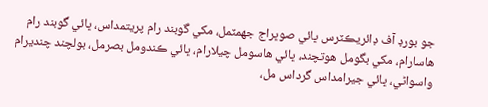جو بورڊ آف ڊائريڪٽرس ڀائي صوڀراج جهمٽمل، مکي گوبند رام پريتمداس، ڀائي گوبند رام هاسارام، مکي بگومل هوتچند، ڀائي هاسومل چيلارام، ڀائي ڪندومل بصرمل، بولچند چنديرام واسواڻي، ڀائي جيرامداس گرداس مل،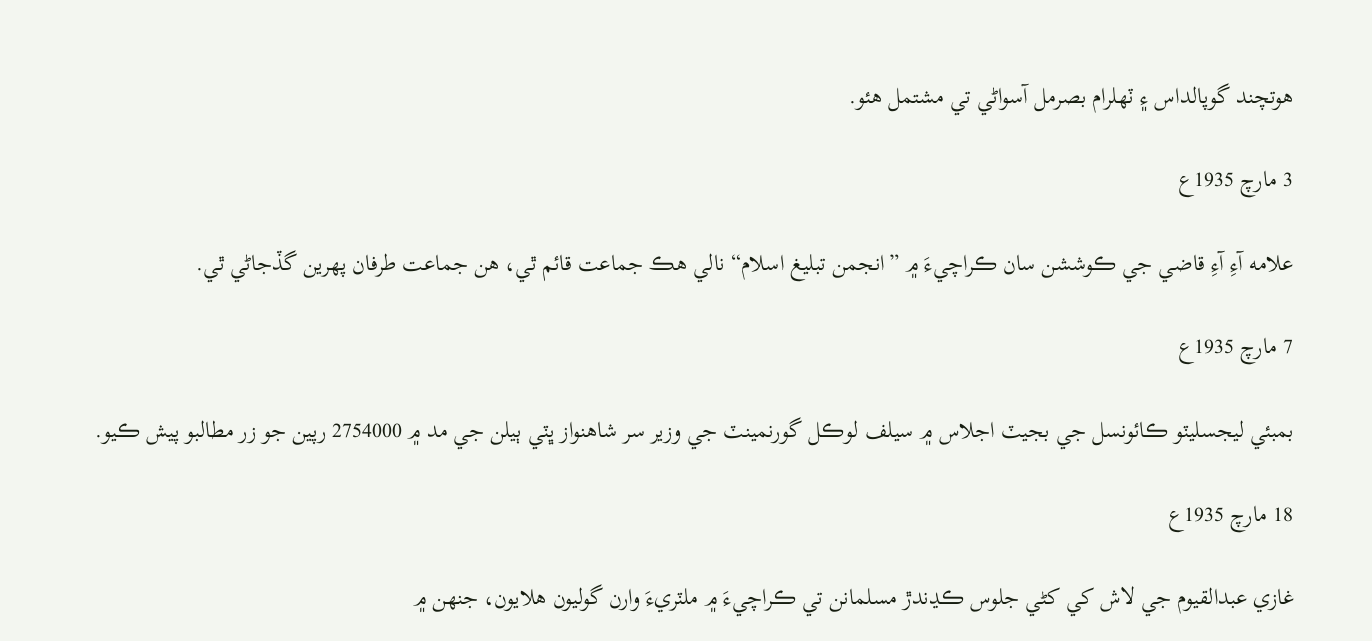هوتچند گوپالداس ۽ ٽهلرام بصرمل آسواڻي تي مشتمل هئو.

3 مارچ 1935ع

علامه آءِ آءِ قاضي جي ڪوششن سان ڪراچيءَ ۾ ”انجمن تبليغ اسلام“ نالي هڪ جماعت قائم ٿي، هن جماعت طرفان پهرين گڏجاڻي ٿي.

7 مارچ 1935ع

بمبئي ليجسليٽو ڪائونسل جي بجيٽ اجلاس ۾ سيلف لوڪل گورنمينٽ جي وزير سر شاهنواز ڀٽي ٻيلن جي مد ۾ 2754000 رپين جو زر مطالبو پيش ڪيو.

18 مارچ 1935ع

غازي عبدالقيوم جي لاش کي کڻي جلوس ڪڍندڙ مسلمانن تي ڪراچيءَ ۾ ملٽريءَ وارن گوليون هلايون، جنهن ۾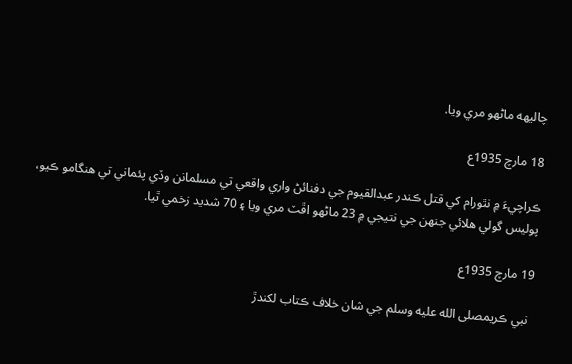چاليهه ماڻهو مري ويا.

18 مارچ 1935ع

ڪراچيءَ ۾ نٿورام کي قتل ڪندر عبدالقيوم جي دفنائڻ واري واقعي تي مسلمانن وڏي پئماني تي هنگامو ڪيو، پوليس گولي هلائي جنهن جي نتيجي ۾ 23 ماڻهو اڦٽ مري ويا ۽ 70 شديد زخمي ٿيا.

19 مارچ 1935ع

 نبي ڪريمصلى الله عليه وسلم جي شان خلاف ڪتاب لکندڙ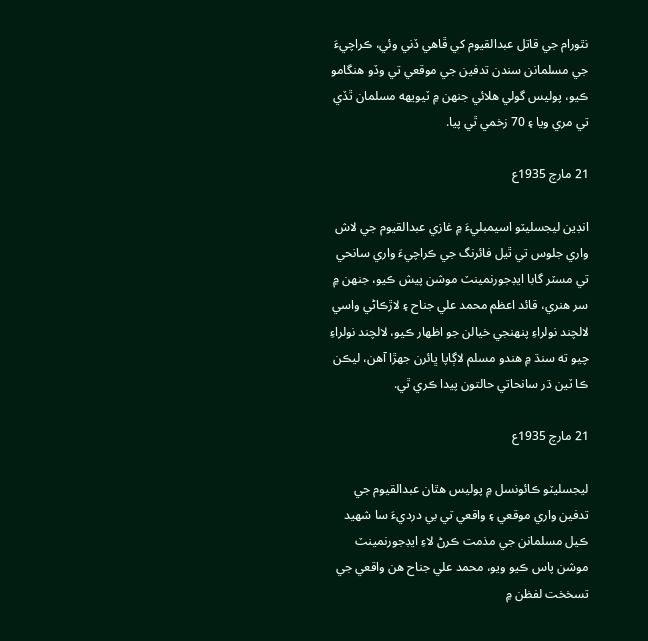نٿورام جي قاتل عبدالقيوم کي ڦاهي ڏني وئي، ڪراچيءَ جي مسلمانن سندن تدفين جي موقعي تي وڏو هنگامو ڪيو، پوليس گولي هلائي جنهن ۾ ٽيويهه مسلمان ٿڏي تي مري ويا ۽ 70 زخمي ٿي پيا.

21 مارچ 1935ع

انڊين ليجسليٽو اسيمبليءَ ۾ غازي عبدالقيوم جي لاش واري جلوس تي ٿيل فائرنگ جي ڪراچيءَ واري سانحي تي مسٽر گابا ايڊجورنمينٽ موشن پيش ڪيو، جنهن ۾ سر هنري، قائد اعظم محمد علي جناح ۽ لاڙڪاڻي واسي لالچند نولراءِ پنهنجي خيالن جو اظهار ڪيو، لالچند نولراءِ چيو ته سنڌ ۾ هندو مسلم لاڳاپا ڀائرن جهڙا آهن، ليڪن ڪا ٽين ڌر سانحاتي حالتون پيدا ڪري ٿي.

21 مارچ 1935ع

ليجسليٽو ڪائونسل ۾ پوليس هٿان عبدالقيوم جي تدفين واري موقعي ۽ واقعي تي بي درديءَ سا شهيد ڪيل مسلمانن جي مذمت ڪرڻ لاءِ ايڊجورنمينٽ موشن پاس ڪيو ويو، محمد علي جناح هن واقعي جي تسخخت لفظن ۾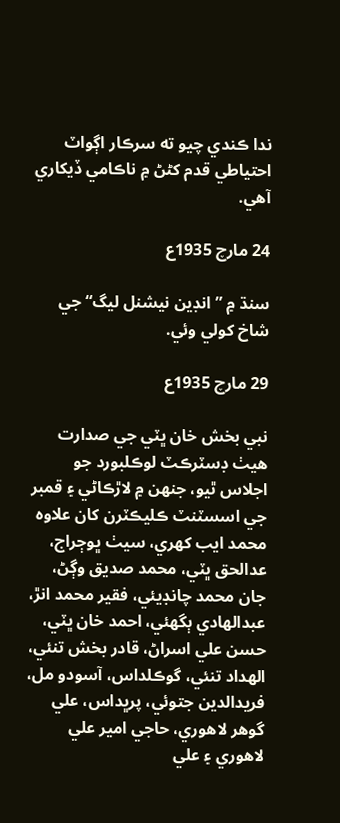ندا ڪندي چيو ته سرڪار اڳواٽ احتياطي قدم کڻڻ ۾ ناڪامي ڏيکاري آهي.

24 مارچ 1935ع

سنڌ ۾ ”انڊين نيشنل ليگ“ جي شاخ کولي وئي.

29 مارچ 1935ع

نبي بخش خان ڀٽي جي صدارت هيٺ ڊسٽرڪٽ لوڪلبورد جو اجلاس ٿيو، جنهن ۾ لاڙڪاڻي ۽ قمبر جي اسسٽنٽ ڪليڪٽرن کان علاوه محمد ايب کهري، سيٺ ڀوڄراج، عدالحق ڀٽي، محمد صديق وڳڻ، جان محمد چانڊيئي، فقير محمد انڙ، عبدالهادي ٻگهئي، احمد خان ڀٽي، حسن علي اسراڻ، قادر بخش تنئي، الهداد تنئي، گوڪلداس، آسودو مل، فريدالدين جتوئي، پرڀداس، علي گوهر لاهوري، حاجي امير علي لاهوري ۽ علي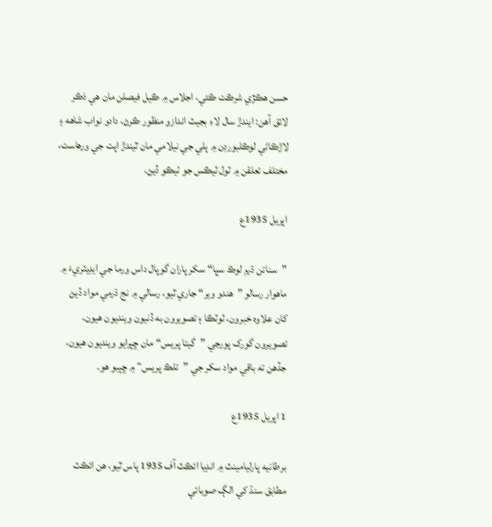حسن هڪڙي شرڪت ڪئي، اجلاس ۾ ڪيل فيصلن مان هي ذڪر لائق آهن: ايندڙ سال لاءِ بجيٽ اندازو منظور ڪرڻ، دادو نواب شاهه ۽ لاڙڪاڻي لوڪلبورڊن ۾ پلي جي نيلامي مان ٿيندڙ اپت جي ورهاست، مختلف تعلقن ۾ ٽول ٽيڪس جو ٺيڪو ڏيڻ.

اپريل 1935ع

”سناتن ڌرم لوڪ سڀا“ سکر پاران گوپال داس ورما جي ايڊيٽريءَ ۾ ماهوار رسالو ”هندو وير“ جاري ٿيو، رسالي ۾ نج ڌرمي مواد ڏيڻ کان علاوه خبرون، ٽوٽڪا ۽ تصويرون به ڏنيون وينديون هيون، تصويرون گورک پورجي ”گيتا پريس“ مان ڇپرايو وينديون هيون، جڏهن ته باقي مواد سکر جي ”تلڪ پريس“ ۾ ڇپبو هو.

1 اپريل 1935ع

برطانيه پارليامينٽ ۾ انڊيا ائڪٽ آف 1935 پاس ٿيو، هن ائڪٽ مطابق سنڌ کي الڳ صوبائي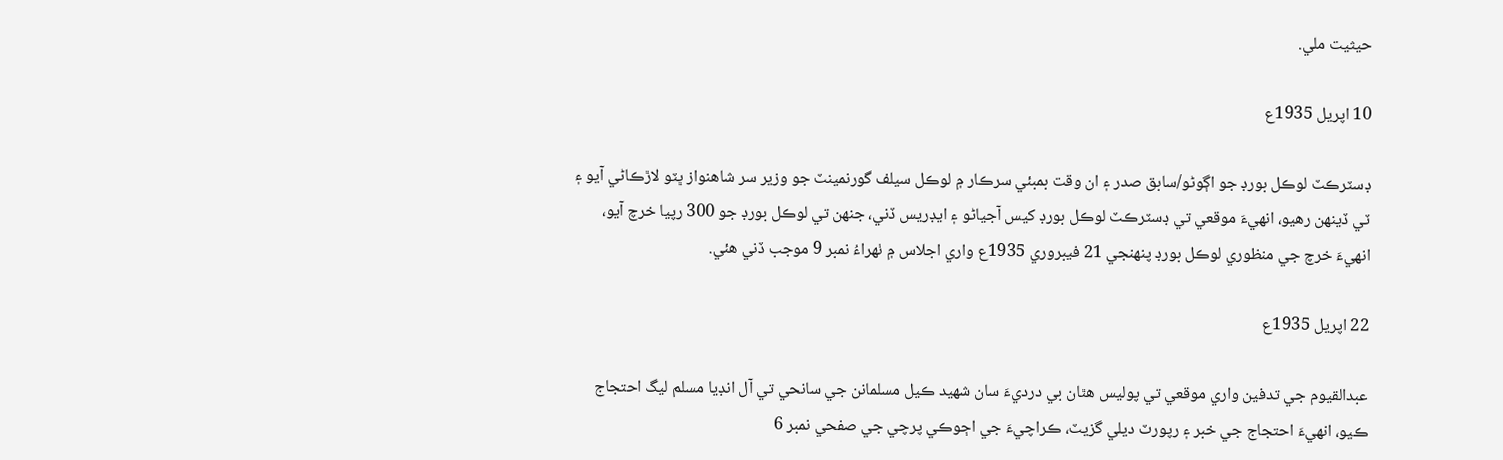حيثيت ملي.

10 اپريل 1935ع

ڊسٽرڪٽ لوڪل بورڊ جو اڳوڻو/سابق صدر ۽ ان وقت بمبئي سرڪار ۾ لوڪل سيلف گورنمينٽ جو وزير سر شاهنواز ڀٽو لاڙڪاڻي آيو ۽ ٽي ڏينهن رهيو، انهيءَ موقعي تي ڊسٽرڪٽ لوڪل بورڊ کيس آجياڻو ۽ ايڊريس ڏني، جنهن تي لوڪل بورڊ جو 300 رپيا خرچ آيو، انهيءَ خرچ جي منظوري لوڪل بورڊ پنهنجي 21 فيبروري 1935ع واري اجلاس ۾ ٺهراءُ نمبر 9 موجب ڏني هئي.

22 اپريل 1935ع

عبدالقيوم جي تدفين واري موقعي تي پوليس هٿان بي درديءَ سان شهيد ڪيل مسلمانن جي سانحي تي آل انڊيا مسلم ليگ احتجاج ڪيو، انهيءَ احتجاج جي خبر ۽ رپورٽ ديلي گزيٽ، ڪراچيءَ جي اڄوڪي پرچي جي صفحي نمبر 6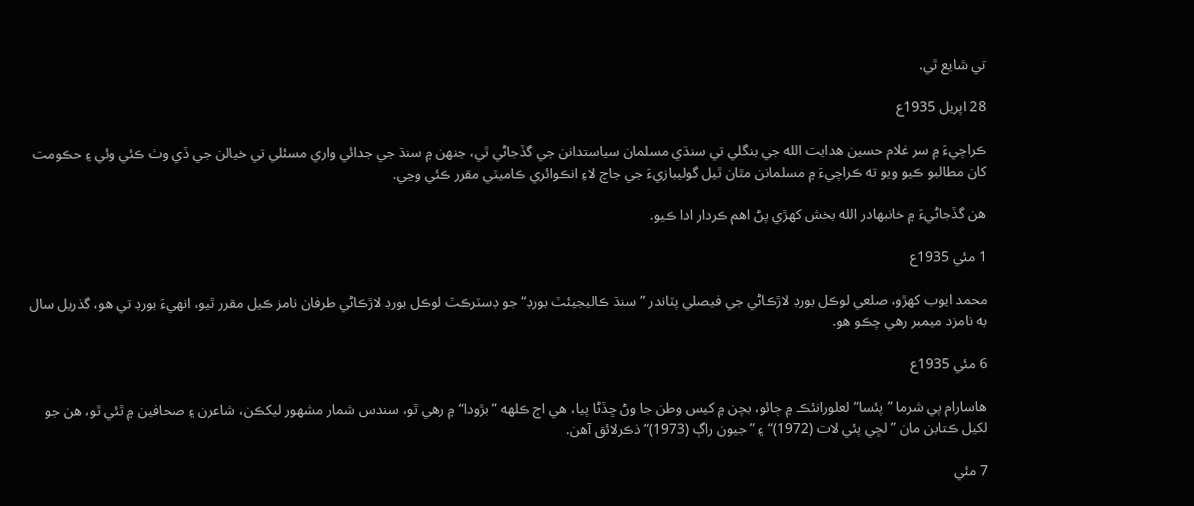تي شايع ٿي.

28 اپريل 1935ع

ڪراچيءَ ۾ سر غلام حسين هدايت الله جي بنگلي تي سنڌي مسلمان سياستدانن جي گڏجاڻي ٿي، جنهن ۾ سنڌ جي جدائي واري مسئلي تي خيالن جي ڏي وٺ ڪئي وئي ۽ حڪومت کان مطالبو ڪيو ويو ته ڪراچيءَ ۾ مسلمانن مٿان ٿيل گوليبازيءَ جي جاچ لاءِ انڪوائري ڪاميٽي مقرر ڪئي وڃي.

هن گڏجاڻيءَ ۾ خانبهادر الله بخش کهڙي پڻ اهم ڪردار ادا ڪيو.

1 مئي 1935ع

محمد ايوب کهڙو، صلعي لوڪل بورڊ لاڙڪاڻي جي فيصلي پٽاندر ”سنڌ ڪاليجيئٽ بورڊ“ جو ڊسٽرڪٽ لوڪل بورڊ لاڙڪاڻي طرفان نامز ڪيل مقرر ٿيو، انهيءَ بورڊ تي هو، گذريل سال به نامزد ميمبر رهي چڪو هو.

6 مئي 1935ع

هاسارام پي شرما ”پئسا“ لعلورانئڪ ۾ ڄائو، بچن ۾ کيس وطن جا وڻ ڇڏڻا پيا، هي اڄ ڪلهه ”بڙودا“ ۾ رهي ٿو، سندس شمار مشهور ليکڪن، شاعرن ۽ صحافين ۾ ٿئي ٿو، هن جو لکيل ڪتابن مان ”لڇي پئي لات (1972)“ ۽ ”جيون راڳ (1973)“ ذڪرلائق آهن.

7 مئي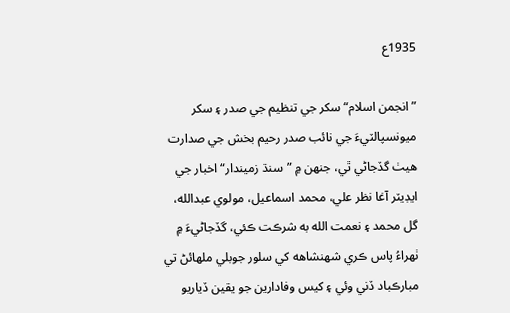1935ع

”انجمن اسلام“ سکر جي تنظيم جي صدر ۽ سکر ميونسپالٽيءَ جي نائب صدر رحيم بخش جي صدارت هيٺ گڏجاڻي ٿي، جنهن ۾ ”سنڌ زميندار“ اخبار جي ايڊيٽر آغا نظر علي، محمد اسماعيل، مولوي عبدالله، گل محمد ۽ نعمت الله به شرڪت ڪئي، گڏجاڻيءَ ۾ ٺهراءُ پاس ڪري شهنشاهه کي سلور جوبلي ملهائڻ تي مبارڪباد ڏني وئي ۽ کيس وفادارين جو يقين ڏياريو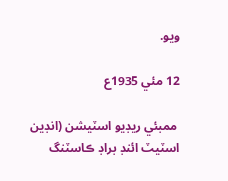ويو.

12 مئي 1935ع

 ممبئي ريڊيو اسٽيشن (انڊين اسٽيٽ ائنڊ براڊ ڪاسٽنگ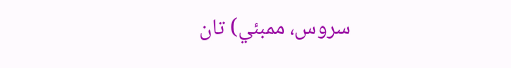سروس، ممبئي) تان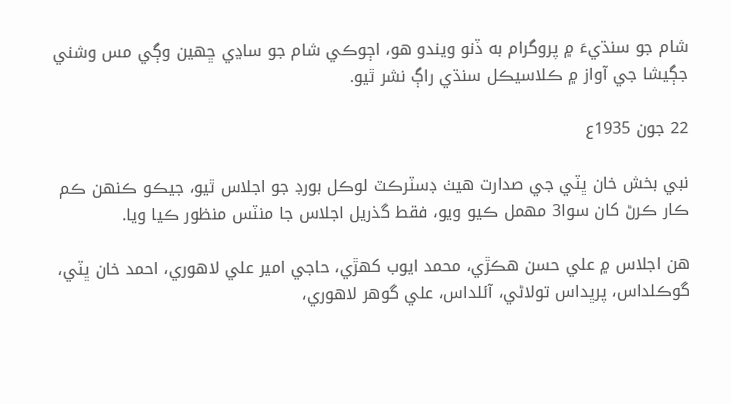شام جو سنڌيءَ ۾ پروگرام به ڏنو ويندو هو، اڄوڪي شام جو ساڍي ڇهين وڳي مس وشني جڳيشا جي آواز ۾ ڪلاسيڪل سنڌي راڳ نشر ٿيو.

22 جون 1935ع

نبي بخش خان ڀٽي جي صدارت هيٺ ڊسٽرڪٽ لوڪل بورڊ جو اجلاس ٿيو، جيڪو ڪنهن ڪم ڪار ڪرڻ کان سوا3 مهمل ڪيو ويو، فقط گذريل اجلاس جا منٽس منظور ڪيا ويا.

هن اجلاس ۾ علي حسن هڪڙي، محمد ايوب کهڙي، حاجي امير علي لاهوري، احمد خان ڀٽي، گوڪلداس، پرڀداس تولاڻي، آئلداس، علي گوهر لاهوري،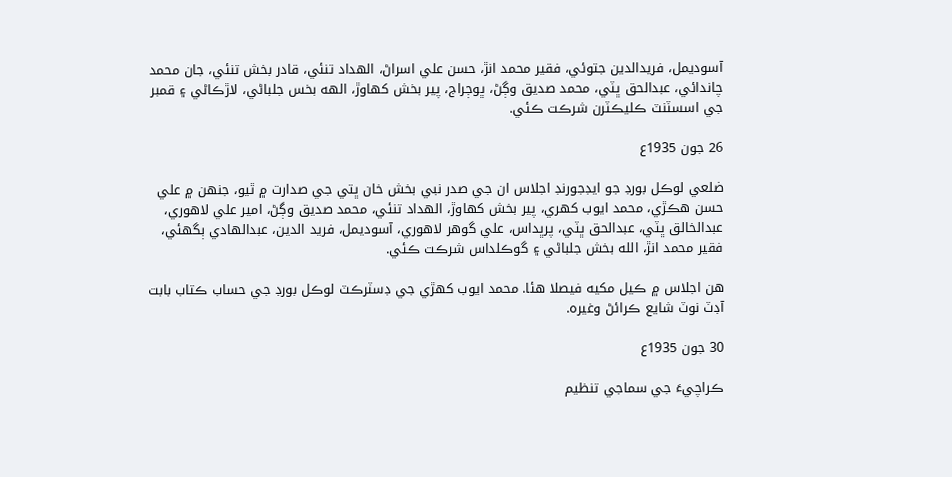آسوديمل، فريدالدين جتوئي، فقير محمد انڙ، حسن علي اسراڻ، الهداد تنئي، قادر بخش تنئي، جان محمد چاندائي، عبدالحق ڀٽي، محمد صديق وڳڻ، ڀوڄراج، پير بخش کهاوڙ، الهه بخس جلباڻي، لاڙڪاڻي ۽ قمبر جي اسسٽنٽ ڪليڪٽرن شرڪت ڪئي.

26 جون 1935ع

ضلعي لوڪل بورڊ جو ايڊجورنڊ اجلاس ان جي صدر نبي بخش خان ڀتي جي صدارت ۾ ٿيو، جنهن ۾ علي حسن هڪڙي، محمد ايوب کهري، پير بخش کهاوڙ، الهداد تنئي، محمد صديق وڳڻ، امير علي لاهوري، عبدالخالق ڀٽي، عبدالحق ڀٽي، پرڀداس، علي گوهر لاهوري، آسوديمل، فريد الدين، عبدالهادي ٻگهئي، فقير محمد انڙ، الله بخش جلباڻي ۽ گوڪلداس شرڪت ڪئي.

هن اجلاس ۾ ڪيل مکيه فيصلا هئا. محمد ايوب کهڙي جي ڊسٽرڪٽ لوڪل بورڊ جي حساب ڪتاب بابت آڊٽ نوٽ شايع ڪرائڻ وغيره.

30 جون 1935ع

ڪراچيءَ جي سماجي تنظيم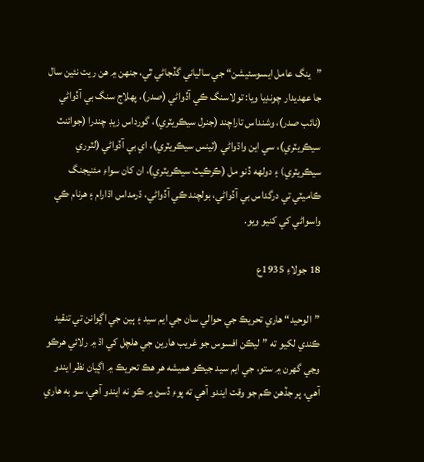”ينگ عامل ايسوسئيشن“ جي سالياني گڏجاڻي ٿي، جنهن ۾ هن ريت نئين سال جا عهديدار چونڊيا ويا: تولاسنگ ڪي آڏواڻي (صدر)، پهلاج سنگ بي آڏواڻي (نائب صدر)، وشنداس تاراچند (جنرل سيڪريٽري)، گورداس زيڊ چندرا (جوائنٽ سيڪريٽري)، سي اين واڌواڻي (ٽينس سيڪريٽري)، اي بي آڏواڻي (لٽرري سيڪريٽري) ۽ دولهه ڏنو مل (ڪرڪيٽ سيڪريٽري)، ان کان سواءِ مئنيجنگ ڪاميٽي تي درگداس بي آڏواڻي، بولچند ڪي آڏواڻي، ڌرمداس اڌارام ۽ هرنام ڪي واسواڻي کي کنيو ويو.

18 جولاءِ 1935ع

”الوحيد“ هاري تحريڪ جي حوالي سان جي ايم سيد ۽ ٻين جي اڳوانن تي تنقيد ڪندي لکيو ته ”ليڪن افسوس جو غريب هارين جي هلچل کي اڌ ۾ رلائي هرڪو وڃي گهرن ۾ ستو، جي ايم سيد جيڪو هميشه هر هڪ تحريڪ ۾ اڳيان نظر ايندو آهي، پر جڏهن ڪم جو وقت ايندو آهي ته پوءِ ڏسڻ ۾ ڪو نه ايندو آهي، سو به هاري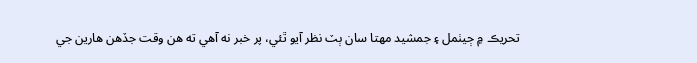تحريڪ ۾ ڄيٺمل ۽ جمشيد مهتا سان ٻٽ نظر آيو ٿئي، پر خبر نه آهي ته هن وقت جڏهن هارين جي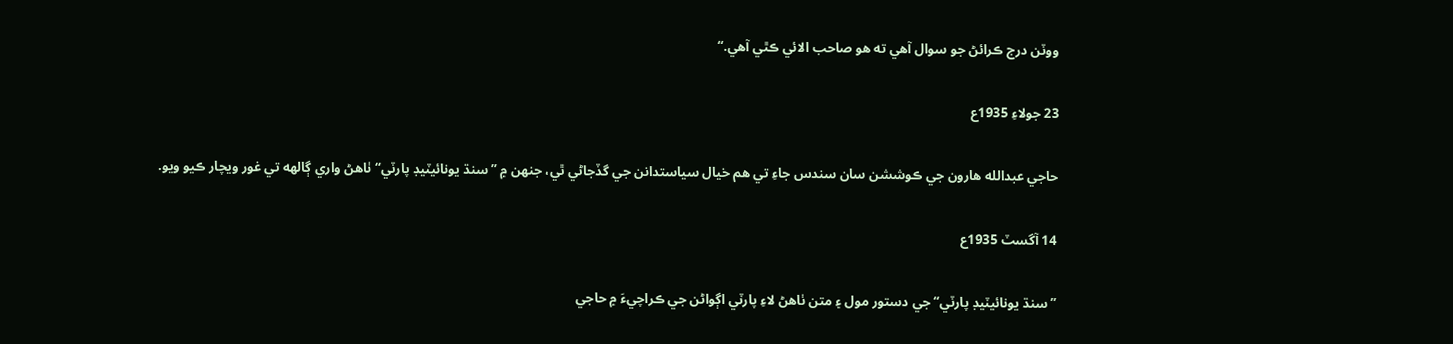ووٽن درج ڪرائڻ جو سوال آهي ته هو صاحب الائي ڪٿي آهي.“

23 جولاءِ 1935ع

حاجي عبدالله هارون جي ڪوششن سان سندس جاءِ تي هم خيال سياستدانن جي گڏجاڻي ٿي، جنهن ۾ ”سنڌ يونائيٽيڊ پارٽي“ ٺاهڻ واري ڳالهه تي غور ويچار ڪيو ويو.

14 آگسٽ 1935ع

”سنڌ يونائيٽيڊ پارٽي“ جي دستور مول ۽ متن ٺاهڻ لاءِ پارٽي اڳواڻن جي ڪراچيءَ ۾ حاجي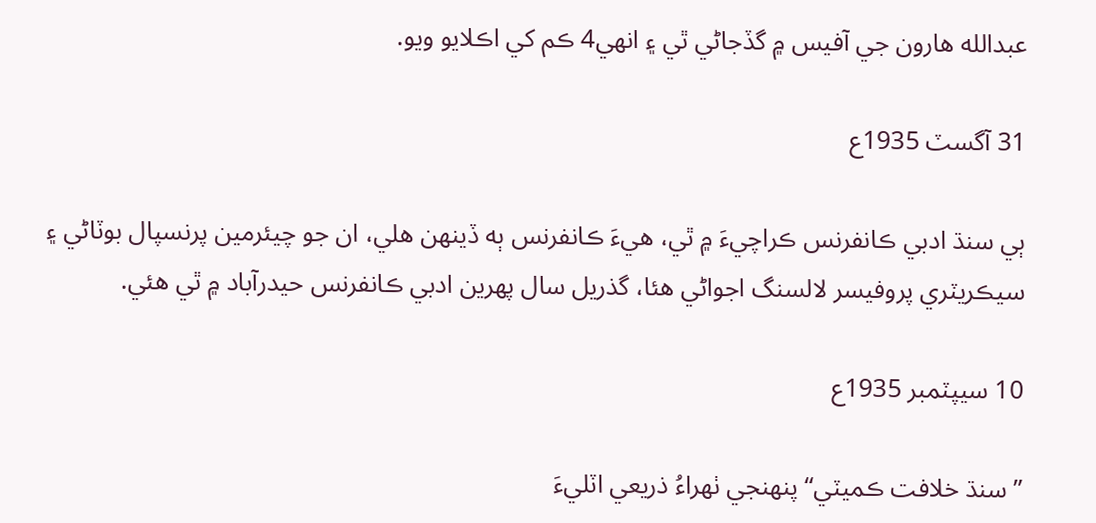عبدالله هارون جي آفيس ۾ گڏجاڻي ٿي ۽ انهي4 ڪم کي اڪلايو ويو.

31 آگسٽ 1935ع

ٻي سنڌ ادبي ڪانفرنس ڪراچيءَ ۾ ٿي، هيءَ ڪانفرنس ٻه ڏينهن هلي، ان جو چيئرمين پرنسپال بوٽاڻي ۽ سيڪريٽري پروفيسر لالسنگ اجواڻي هئا، گذريل سال پهرين ادبي ڪانفرنس حيدرآباد ۾ ٿي هئي.

10 سيپٽمبر 1935ع

”سنڌ خلافت ڪميٽي“ پنهنجي ٺهراءُ ذريعي اٽليءَ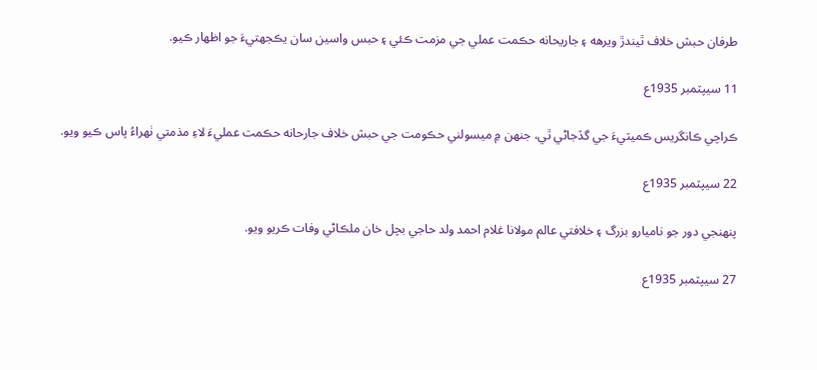طرفان حبش خلاف ٿيندڙ ويرهه ۽ جاريحانه حڪمت عملي جي مزمت ڪئي ۽ حبس واسين سان يڪجهتيءَ جو اظهار ڪيو.

11 سيپٽمبر 1935ع

ڪراچي ڪانگريس ڪميٽيءَ جي گڏجاڻي ٿي، جنهن ۾ ميسولني حڪومت جي حبش خلاف جارحانه حڪمت عمليءَ لاءِ مذمتي ٺهراءُ پاس ڪيو ويو.

22 سيپٽمبر 1935ع

پنهنجي دور جو ناميارو بزرگ ۽ خلافتي عالم مولانا غلام احمد ولد حاجي بچل خان ملڪاڻي وفات ڪريو ويو.

27 سيپٽمبر 1935ع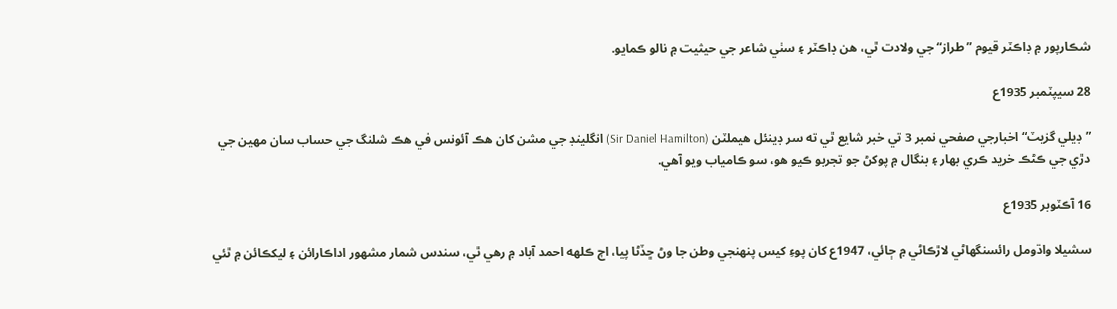شڪارپور ۾ ڊاڪٽر قيوم ”طراز“ جي ولادت ٿي، هن ڊاڪٽر ۽ سٺي شاعر جي حيثيت ۾ نالو ڪمايو.

28 سيپٽمبر 1935ع

”ڊيلي گزيٽ“ اخبارجي صفحي نمبر 3 تي خبر شايع ٿي ته سر ڊينئل هيملٽن (Sir Daniel Hamilton) انگلينڊ جي مشن کان هڪ آئونس في هڪ شلنگ جي حساب سان مهين جي دڙي جي ڪڻڪ خريد ڪري بهار ۽ بنگال ۾ پوکڻ جو تجربو ڪيو هو، سو ڪامياب ويو آهي.

16 آڪٽوبر 1935ع

سشيلا واڌومل رائسنگهاڻي لاڙڪاڻي ۾ ڄائي، 1947ع کان پوءِ کيس پنهنجي وطن جا وڻ ڇڏڻا پيا، اڄ ڪلهه احمد آباد ۾ رهي ٿي، سندس شمار مشهور اداڪارائن ۽ ليکڪائن ۾ ٿئي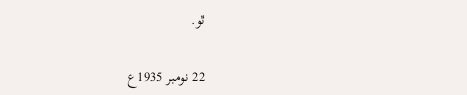ٿو.

22 نومبر 1935ع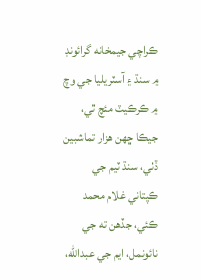ڪراچي جيمخانه گرائونڊ ۾ سنڌ ۽ آسٽريليا جي وچ ۾ ڪرڪيٽ مئچ ٿي، جيڪا ڇهن هزار تماشبين ڏٺي، سنڌ ٽيم جي ڪپتاني غلام محمد ڪئي، جڏهن ته جي نائونمل، ايم جي عبدالله،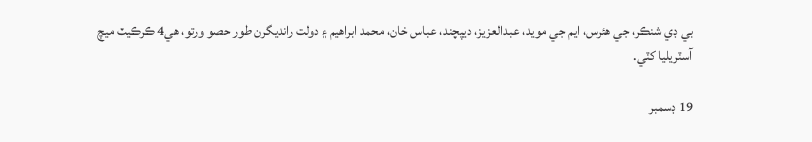بي ڊي شنڪر، جي هئرس، ايم جي مويد، عبدالعزيز، ديپچند، عباس خان، محمد ابراهيم ۽ دولت رانديگرن طور حصو ورتو، هي4 ڪرڪيٽ ميچ آسٽريليا کٽي.

19 ڊسمبر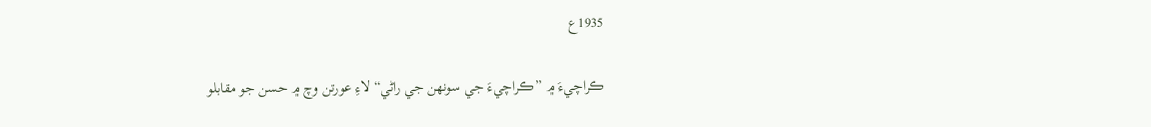1935ع

ڪراچيءَ ۾ ”ڪراچيءَ جي سونهن جي راڻي“ لاءِ عورتن وچ ۾ حسن جو مقابلو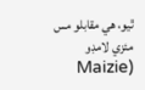ٿيو، هي مقابلو مس مئزي لامڊو (Maizie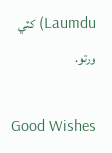Laumdu) کٽي ورتو.

Good Wishes